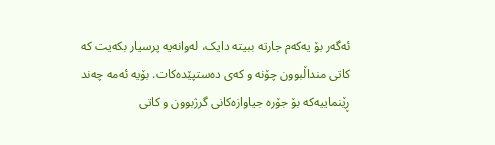ئەگەر بۆ یەکەم جارتە ببیتە دایک، لەوانەیە پرسیار بکەیت کە کاتی منداڵبوون چۆنە و کەی دەستپێدەکات. بۆیە ئەمە چەند ڕێنماییەکە بۆ جۆرە جیاوازەکانی گرژبوون و کاتی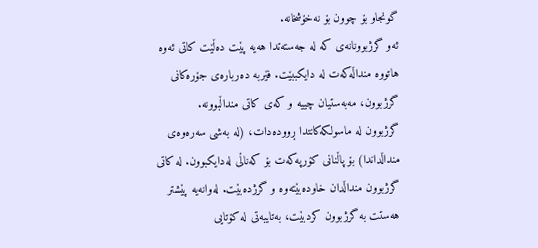گونجاو بۆ چوون بۆ نەخۆشخانە.
ئەو گرژبوونانەی کە لە جەستەتدا هەیە پێت دەڵێت کاتی ئەوە هاتووە منداڵەکەت لە دایکببێت. فێربە دەربارەی جۆرەکانی گرژبوون، مەبەستیان چییە و کەی کاتی منداڵبوونە.
گرژبوون لە ماسولکەکانتدا ڕوودەدات، (لە بەشی سەرەوەی منداڵداندا) بۆ پاڵنانی کۆرپەکەت بۆ کەناڵی لەدایکبوون. لە کاتی گرژبوون منداڵدان خاودەبێتەوە و گرژدەبێت. لەوانەیە پێشتر هەستت بە گرژبوون کردبێت، بەتایبەتی لە کۆتایی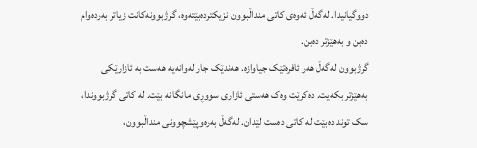دووگیانیدا. لەگەڵ ئەوەی کاتی منداڵبوون نزیکتردەبێتەوە، گرژبوونەکانت زیاتر بەردەوام دەبن و بەهێزتر دەبن.
گرژبوون لەگەڵ هەر ئافرەتێک جیاوازە. هەندێک جار لەوانەیە هەست بە ئازارێکی بەهێزتر بکەیت. دەکرێت وەک هەستی ئازاری سووڕی مانگانە بێت. لە کاتی گرژبووندا، سک توند دەبێت لە کاتی دەست لێدان. لەگەڵ بەرەوپێشچوونی منداڵبوون،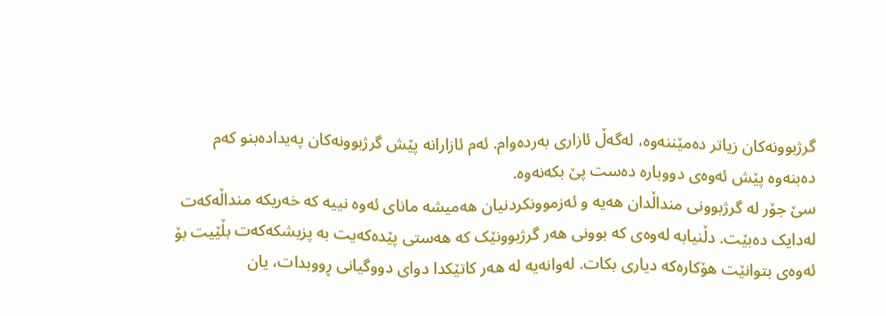گرژبوونەکان زیاتر دەمێننەوە، لەگەڵ ئازاری بەردەوام. ئەم ئازارانە پێش گرژبوونەکان پەیدادەبنو کەم دەبنەوە پێش ئەوەی دووبارە دەست پێ بکەنەوە.
سێ جۆر لە گرژبوونی منداڵدان هەیە و ئەزموونکردنیان هەمیشە مانای ئەوە نییە کە خەریکە منداڵەکەت لەدایک دەبێت. دڵنیابە لەوەی کە بوونی هەر گرژبوونێک کە هەستی پێدەکەیت بە پزیشکەکەت بڵێیت بۆ ئەوەی بتوانێت هۆکارەکە دیاری بکات. لەوانەیە لە هەر کاتێکدا دوای دووگیانی ڕووبدات، یان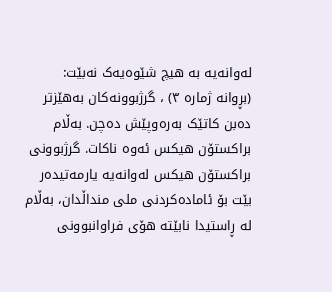لەوانەیە بە هیچ شێوەیەک نەبێت:
(بڕوانە ژمارە ۳) ، گرژبوونەکان بەهێزتر دەبن کاتێک بەرەوپێش دەچن. بەڵام براکستۆن هیکس ئەوە ناکات. گرژبوونی براکستۆن هیکس لەوانەیە یارمەتیدەر بێت بۆ ئامادەکردنی ملی منداڵدان، بەڵام لە ڕاستیدا نابێتە هۆی فراوانبوونی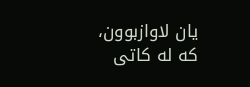یان لاوازبوون، کە لە کاتی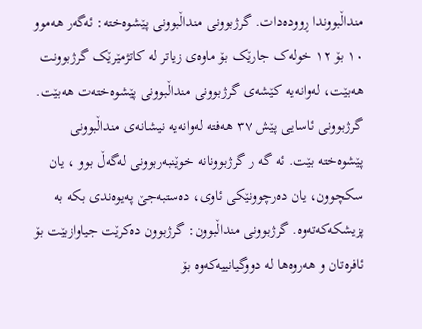منداڵبووندا ڕوودەدات. گرژبوونی منداڵبوونی پێشوەختە: ئەگەر هەموو ۱۰ بۆ ۱۲ خولەک جارێک بۆ ماوەی زیاتر لە کاتژمێرێک گرژبوونت هەبێت، لەوانەیە کێشەی گرژبوونی منداڵبوونی پێشوەختەت هەبێت. گرژبوونی ئاسایی پێش ۳۷ هەفتە لەوانەیە نیشانەی منداڵبوونی پێشوەختە بێت. ئه گه ر گرژبوونانە خوێنبەربوونی لەگەڵ بوو ، یان سکچوون، یان دەرچوونێکی ئاوی، دەستبەجێ پەیوەندی بکە بە پزیشکەکەتەوە. گرژبوونی منداڵبوون: گرژبوون دەکرێت جیاوازبێت بۆ ئافرەتان و هەروەها لە دووگیانییەکەوە بۆ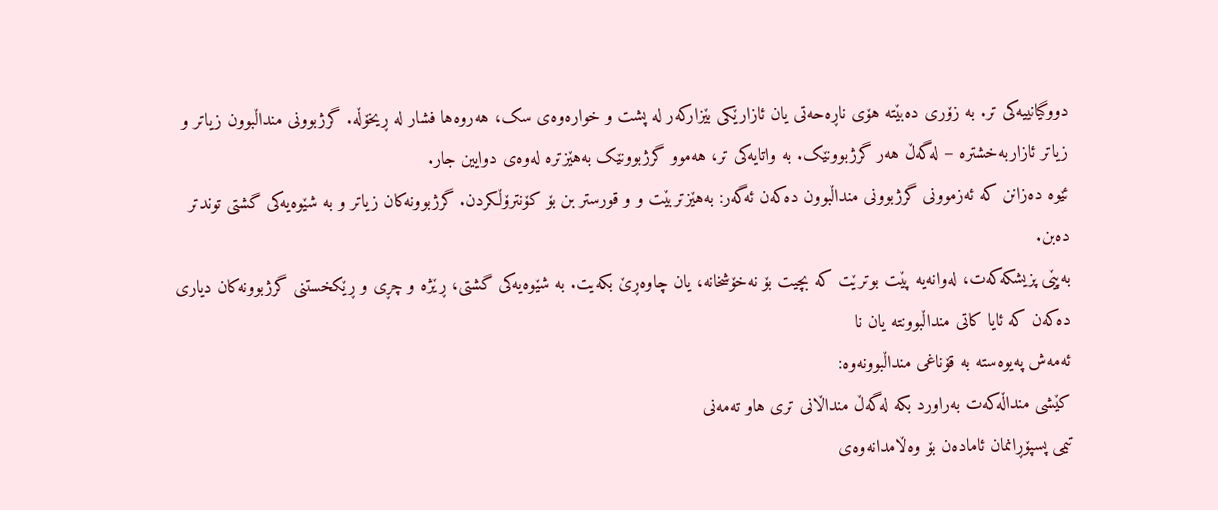دووگیانییەکی تر. بە زۆری دەبێتە هۆی ناڕەحەتی یان ئازارێکی بێزارکەر لە پشت و خوارەوەی سک، هەروەها فشار لە ڕیخۆڵە. گرژبوونی منداڵبوون زیاتر و زیاتر ئازاربەخشترە – لەگەڵ هەر گرژبوونێک. بە واتایەکی تر، هەموو گرژبوونێک بەهێزترە لەوەی دوایین جار.
ئێوە دەزانن کە ئەزموونی گرژبوونی منداڵبوون دەکەن ئەگەر: بەهێزتربێت و و قورستر بن بۆ کۆنترۆڵکردن. گرژبوونەکان زیاتر و بە شێوەیەکی گشتی توندتر دەبن.
بەپێی پزیشکەکەت، لەوانەیە پێت بوترێت کە بچیت بۆ نەخۆشخانە، یان چاوەڕێ بکەیت. بە شێوەیەکی گشتی، ڕێژە و چڕی و ڕێکخستنی گرژبوونەکان دیاری دەکەن کە ئایا کاتی منداڵبوونتە یان نا
ئەمەش پەیوەستە بە قۆناغی منداڵبوونەوە:
کێشی منداڵەکەت بەراورد بکە لەگەڵ منداڵانی تری هاو تەمەنی
تیمی پسپۆڕانمان ئامادەن بۆ وەڵامدانەوەی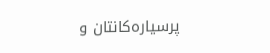پرسیارەکانتان و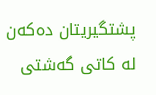پشتگیریتان دەکەن لە کاتی گەشتی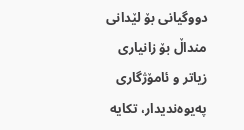دووگیانی بۆ لێدانی منداڵ بۆ زانیاری زیاتر و ئامۆژگاری پەیوەندیدار، تکایە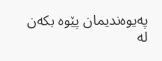پەیوەندیمان پێوە بکەن لە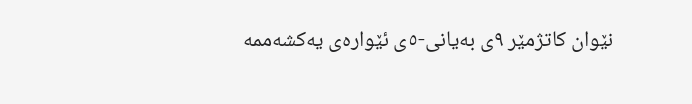نێوان کاتژمێر ٩ی بەیانی-٥ی ئێوارەی یەکشەممە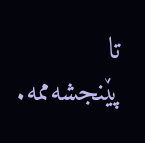تا پێنجشەممە.